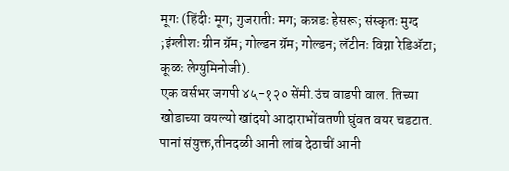मूगः (हिंदीः मूग; गुजरातीः मग; कन्नडः हेसरू; संस्कृतः मुग्द ;इंग्लीशः ग्रीन ग्रॅम; गोल्डन ग्रॅम; गोल्डन; लॅटीनः विग्ना रेडिॲटा; कूळः लेग्युमिनोजी).
एक वर्सभर जगपी ४५-१२० सेंमी.उंच वाडपी वाल. तिच्या खोडाच्या वयल्यो खांदयो आदाराभोंवतणी घुंवत वयर चडटात. पानां संयुक्त,तीनदळी आनी लांब देठाचीं आनी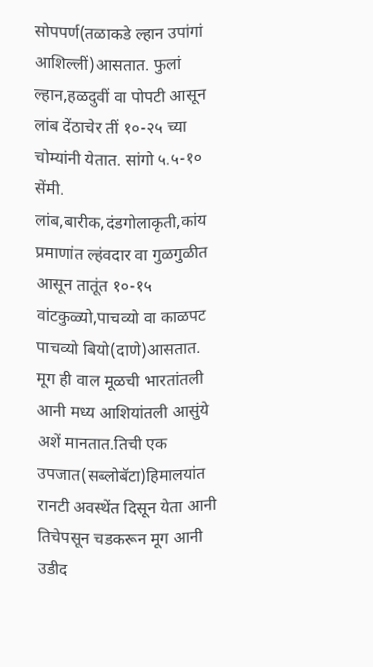सोपपर्ण(तळाकडे ल्हान उपांगां आशिल्लीं)आसतात. फुलां ल्हान,हळदुवीं वा पोपटी आसून लांब देंठाचेर तीं १०-२५ च्या चोम्यांनी येतात. सांगो ५.५-१० सेंमी. लांब,बारीक,दंडगोलाकृती,कांय प्रमाणांत ल्हंवदार वा गुळगुळीत आसून तातूंत १०-१५ वांटकुळ्यो,पाचव्यो वा काळपट पाचव्यो बियो(दाणे)आसतात.
मूग ही वाल मूळची भारतांतली आनी मध्य आशियांतली आसुंये अशें मानतात.तिची एक उपजात(सब्लोबॅटा)हिमालयांत रानटी अवस्थेंत दिसून येता आनी तिचेपसून चडकरून मूग आनी उडीद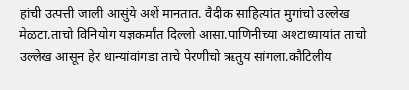हांची उत्पत्ती जाली आसुंये अशें मानतात. वैदीक साहित्यांत मुगांचो उल्लेख मेळटा.ताचो विनियोग यज्ञकर्मांत दिल्लो आसा.पाणिनीच्या अश्टाध्यायांत ताचो उल्लेख आसून हेर धान्यांवांगडा ताचे पेरणीचो ऋतुय सांगला.कौटिलीय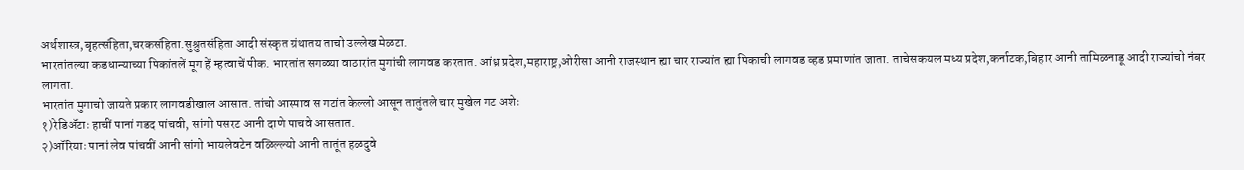अर्थशास्त्र,बृहत्संहिता,चरकसंहिता.सुश्रुतसंहिता आदी संस्कृत ग्रंथातय ताचो उल्लेख मेळटा.
भारतांतल्या कडधान्याच्या पिकांतलें मूग हें म्हत्वाचें पीक. भारतांत सगळ्या वाठारांत मुगांची लागवड करतात. आंध्र प्रदेश,महाराष्ट्र,ओरीसा आनी राजस्थान ह्या चार राज्यांत ह्या पिकाची लागवड व्हड प्रमाणांत जाता. ताचेसकयल मध्य प्रदेश,कर्नाटक,बिहार आनी तामिळनाडू आदी राज्यांचो नंबर लागता.
भारतांत मुगाचो जायते प्रकार लागवडीखाल आसात. तांचो आस्पाव स गटांत केल्लो आसून तातुंतले चार मुखेल गट अशेः
१)रेडिॲटाः हाचीं पानां गडद पांचवी, सांगो पसरट आनी दाणे पाचवे आसतात.
२)ऑरियाः पानां लेव पांचवीं आनी सांगो भायलेवटेन वळिल्ल्यो आनी तातूंत हळदुवे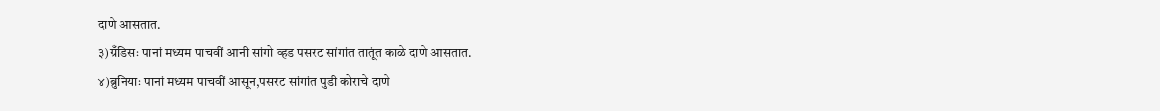दाणे आसतात.
३)ग्रँडिसः पानां मध्यम पाचवीं आनी सांगो व्हड पसरट सांगांत तातूंत काळे दाणे आसतात.
४)ब्रुनियाः पानां मध्यम पाचवीं आसून,पसरट सांगांत पुडी कोराचे दाणे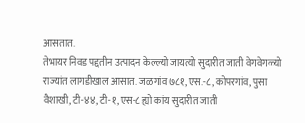आसतात.
तेभायर निवड पद्दतीन उत्पादन केल्ल्यो जायत्यो सुदारीत जाती वेगवेगळ्यो राज्यांत लागडीखाल आसात. जळगांव ७८१, एस.-८, कोपरगांव, पुसा वैशाखी, टी-४४, टी-१, एस-८ ह्यो कांय सुदारीत जाती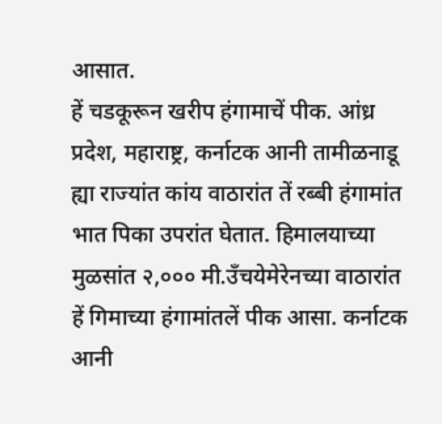आसात.
हें चडकूरून खरीप हंगामाचें पीक. आंध्र प्रदेश, महाराष्ट्र, कर्नाटक आनी तामीळनाडू ह्या राज्यांत कांय वाठारांत तें रब्बी हंगामांत भात पिका उपरांत घेतात. हिमालयाच्या मुळसांत २,००० मी.उँचयेमेरेनच्या वाठारांत हें गिमाच्या हंगामांतलें पीक आसा. कर्नाटक आनी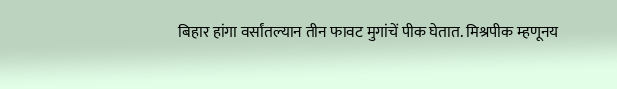बिहार हांगा वर्सांतल्यान तीन फावट मुगांचें पीक घेतात. मिश्रपीक म्हणूनय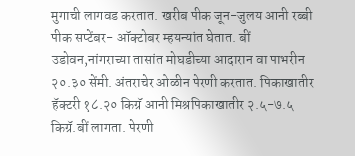मुगाची लागवड करतात. खरीब पीक जून-जुलय आनी रब्बी पीक सप्टेंबर- ऑक्टोबर म्हयन्यांत घेतात. बीं उडोवन,नांगराच्या तासांत मोघडीच्या आदारान वा पाभरीन २०.३० सेंमी. अंतराचेर ओळीन पेरणी करतात. पिकाखातीर हॅक्टरी १८.२० किग्रॅ आनी मिश्रपिकाखातीर २.५-७.५ किग्रॅ.बीं लागता. पेरणी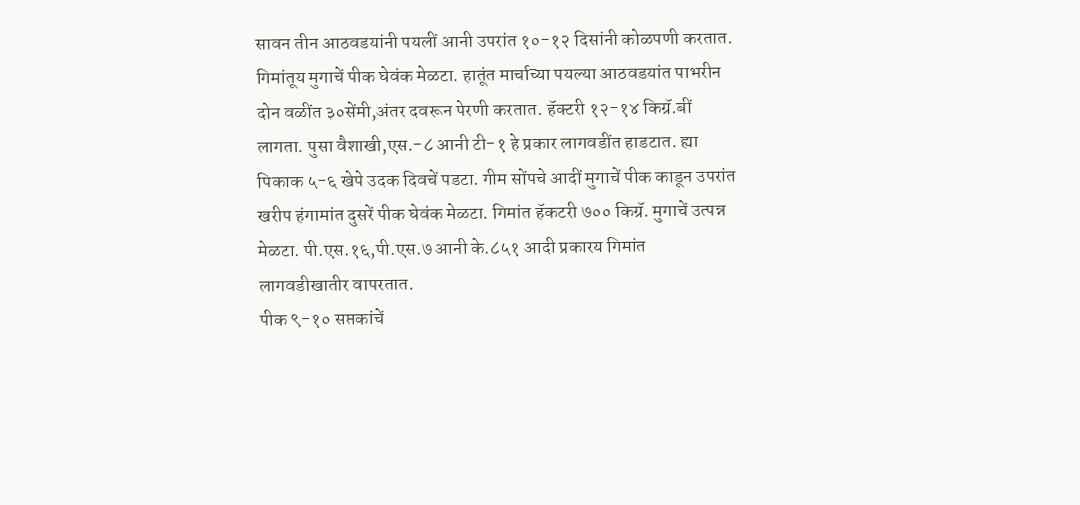सावन तीन आठवडयांनी पयलीं आनी उपरांत १०-१२ दिसांनी कोळपणी करतात. गिमांतूय मुगाचें पीक घेवंक मेळटा. हातूंत मार्चाच्या पयल्या आठवडयांत पाभरीन दोन वळींत ३०सेंमी,अंतर दवरून पेरणी करतात. हॅक्टरी १२-१४ किग्रॅ.बीं लागता. पुसा वैशाखी,एस.-८ आनी टी-१ हे प्रकार लागवडींत हाडटात. ह्या पिकाक ५-६ खेपे उदक दिवचें पडटा. गीम सोंपचे आदीं मुगाचें पीक काडून उपरांत खरीप हंगामांत दुसरें पीक घेवंक मेळटा. गिमांत हॅकटरी ७०० किग्रॅ. मुगाचें उत्पन्न मेळटा. पी.एस.१६,पी.एस.७ आनी के.८५१ आदी प्रकारय गिमांत लागवडीखातीर वापरतात.
पीक ९-१० सप्तकांचें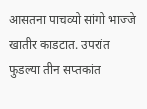आसतना पाचव्यो सांगो भाज्जे खातीर काडटात. उपरांत फुडल्या तीन सप्तकांत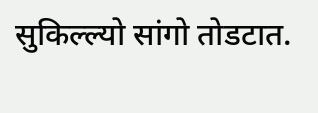सुकिल्ल्यो सांगो तोडटात.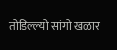तोडिल्ल्यो सांगो खळार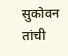सुकोवन तांची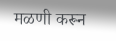मळणी करून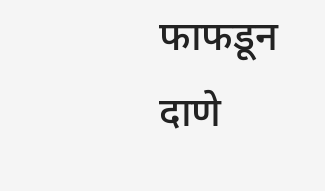फाफडून दाणे